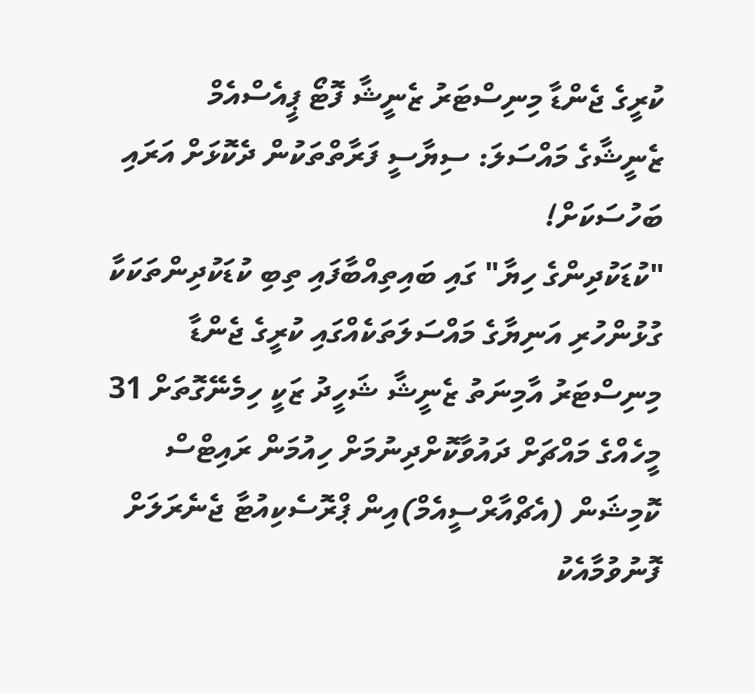ކުރީގެ ޖެންޑާ މިނިސްޓަރު ޒެނީޝާ ފޮޓޯ ޕީއެސްއެމް
ޒެނީޝާގެ މައްސަލަ: ސިޔާސީ ފަރާތްތަކުން ދެކޮޅަށް އަރައި ބަހުސަކަށް!
"ކުޑަކުދިންގެ ހިޔާ" ގައި ބައިތިއްބާފައި ތިބި ކުޑަކުދިންތަކަކާ ގުޅުންހުރި އަނިޔާގެ މައްސަލަތަކެއްގައި ކުރީގެ ޖެންޑާ މިނިސްޓަރު އާމިނަތު ޒެނީޝާ ޝަހީދު ޒަކީ ހިމެނޭގޮތަށް 31 މީހެއްގެ މައްޗަށް ދައުވާކޮށްދިނުމަށް ހިއުމަން ރައިޓްސް ކޮމިޝަން (އެޗްއާރްސީއެމް)އިން ޕްރޮސެކިއުޓާ ޖެނެރަލަށް ފޮނުވުމާއެކު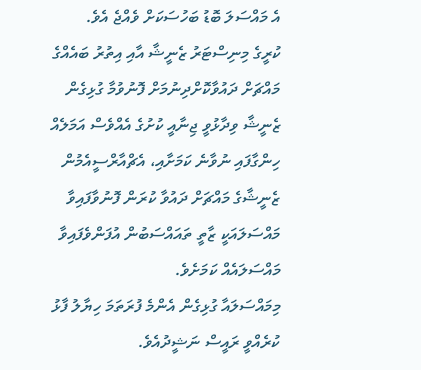އެ މައްސަލަ ބޮޑު ބަހުސަކަށް ވެއްޖެ އެވެ.
ކުރީގެ މިނިސްޓަރު ޒެނީޝާ އާއި އިތުރު ބައެއްގެ މައްޗަށް ދައުވާކޮށްދިނުމަށް ފޮނުވުމާ ގުޅިގެން ޒެނީޝާ ވިދާޅުވީ ޖިނާއީ ކުށުގެ އެއްވެސް އަމަލެއް ހިންގާފައި ނުވާނެ ކަމަށާއި، އެޗްއާރްސީއެމުން ޒެނީޝާގެ މައްޗަށް ދައުވާ ކުރަން ފޮނުވާފައިވާ މައްސަލައަކީ ޒާތީ ތައައްސަބުން އުފަންވެފައިވާ މައްސަލައެއް ކަމަށެވެ.
މިމައްސަލައާ ގުޅިގެން އެންމެ ފުރަތަމަ ހިޔާލު ފާޅު ކުރެއްވީ ރައީސް ނަޝީދުއެވެ.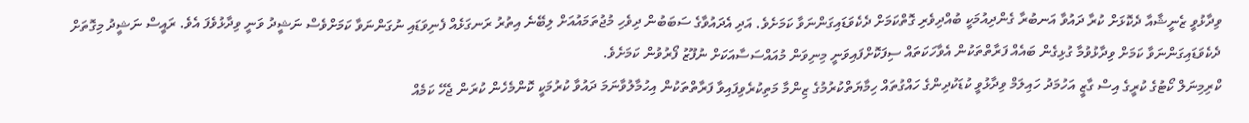ވިދާޅުވީ ޒެނީޝާއާ ދެކޮޅަށް ކުރާ ދައުވާ އަނބުރާ ގެންދިއުމަކީ ބުއްދިވެރި ގޮތްކަމަށް ދެކެވަޑައިގަންނަވާ ކަމަށެވެ. އަދި އެދައުވާގެ ސަބަބުން ދިވެހި މުޖުތަމައުއަށް ލިބޭނެ އިތުރު ރަނގަޅެއް ފެނިވަޑައި ނުގަންނަވާ ކަމަށްވެސް ނަޝީދު ވަނީ ވިދާޅުވެފަ އެވެ. ރައީސް ނަޝީދު މިގޮތަށް ދެކެވަޑައިގަންނަވާ ކަމަށް ވިދާޅުވުމާ ގުޅިގެން ބައެއް ފަރާތްތަކުން އެވާހަކަތައް ސިފަކޮށްފައިވަނީ މިނިވަން މުއައްސަސާއަކަށް ނުފޫޒު ފޯރުވުން ކަމަށެވެ.
ކްރިމިނަލް ކޯޓުގެ ކުރީގެ އިސް ގާޒީ އަހުމަދު ހައިލަމް ވިދާޅުވީ ކުޑަކުދިންގެ ހައްގުތައް ހިމާޔަތްކުރުމުގެ ޒިންމާ މަތިކުރެވިފައިވާ ފަރާތްތަކުން އިހުމާލުވާނަމަ ދައުވާ ކުރުމަކީ ކޮންމެހެން ކުރަން ޖެހޭ ކަމެއް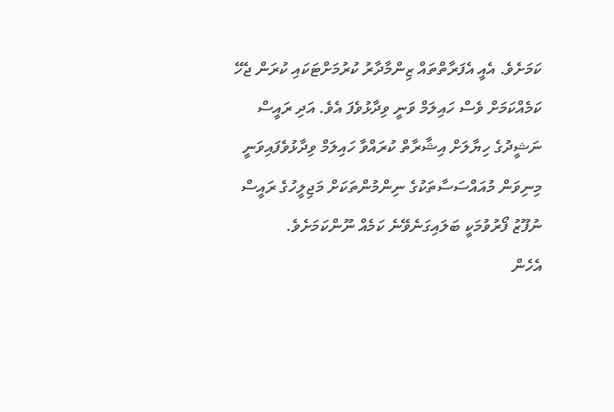ކަމަށެވެ. އެއީ އެފަރާތްތައް ޒިންމާދާރު ކުރުމަށްޓަކައި ކުރަން ޖެހޭ ކަމެއްކަމަށް ވެސް ހައިލަމް ވަނީ ވިދާޅުވެފަ އެވެ. އަދި ރައީސް ނަޝީދުގެ ހިޔާލަށް އިޝާރާތް ކުރައްވާ ހައިލަމް ވިދާޅުވެފައިވަނީ މިނިވަން މުއައްސަސާތަކުގެ ނިންމުންތަކަށް މަޖިލީހުގެ ރައީސް ނުފޫޒު ފޯރުވުމަކީ ބަލައިގަނެވޭނެ ކަމެއް ނޫންކަމަށެވެ.
އެހެން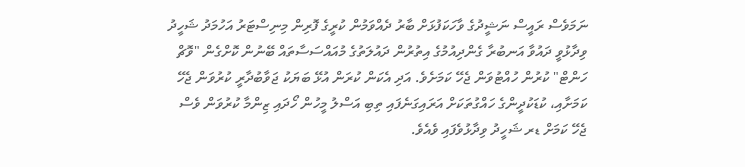ނަމަވެސް ރައީސް ނަޝީދުގެ ވާހަކަފުޅަށް ބާރު ދެއްވަމުން ކުރީގެ ފޮރިން މިނިސްޓަރު އަހުމަދު ޝަހީދު ވިދާޅުވީ ދައުވާ އަނބުރާ ގެންދިއުމުގެ އިތުރުން ދައުލަތުގެ މުއައްސަސާތައް ބޭނުން ކޮށްގެން "ވޮޗް ހަންޓް" ކުރުން ހުއްޓުވަން ޖެހޭ ކަމަށެވެ. އަދި އެކަން ކުރަން އުޅޭ ބަޔަކު ޖަވާބުދާރީ ކުރުވަން ޖެހޭ ކަމަށާއި، ކުޑަކުދީންގެ ހައްގުތަކަށް އަރައިގަނެފައި ތިބި އަސްލު މީހުން ހޯދައި ޒިންމާ ކުރުވަން ވެސް ޖެހޭ ކަމަށް ޑރ ޝަހީދު ވިދާޅުވެފައި ވެއެވެ.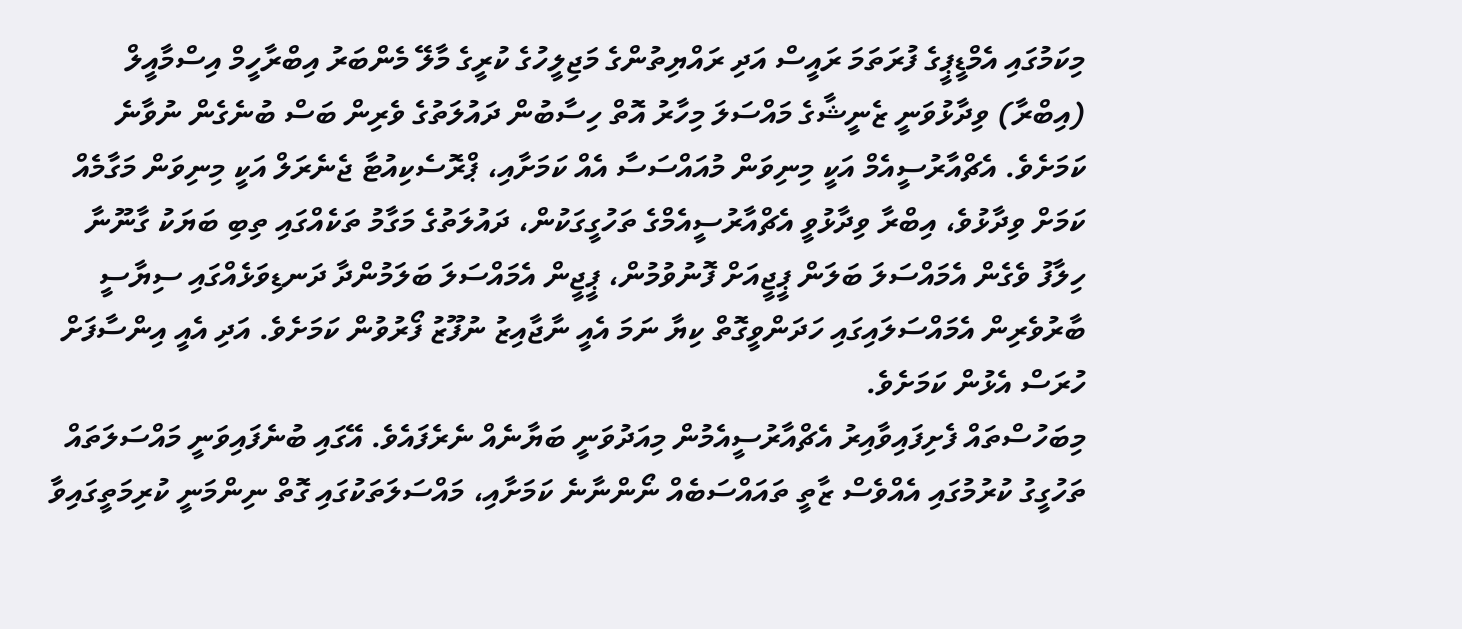މިކަމުގައި އެމްޑީޕީގެ ފުރަތަމަ ރައީސް އަދި ރައްޔިތުންގެ މަޖިލީހުގެ ކުރީގެ މާލޭ މެންބަރު އިބްރާހީމް އިސްމާއީލް (އިބްރާ) ވިދާޅުވަނީ ޒެނީޝާގެ މައްސަލަ މިހާރު އޮތް ހިސާބުން ދައުލަތުގެ ވެރިން ބަސް ބުނެގެން ނުވާނެ ކަމަށެވެ. އެޗްއާރުސީއެމް އަކީ މިނިވަން މުއައްސަސާ އެއް ކަމަށާއި، ޕްރޮސެކިއުޓާ ޖެނެރަލް އަކީ މިނިވަން މަގާމެއް ކަމަށް ވިދާޅުވެ، އިބްރާ ވިދާޅުވީ އެޗްއާރުސީއެމްގެ ތަހުގީގަކުން، ދައުލަތުގެ މަގާމު ތަކެއްގައި ތިބި ބަޔަކު ގާނޫނާ ހިލާފު ވެގެން އެމައްސަލަ ބަލަން ޕީޖީއަށް ފޮނުވުމުން، ޕީޖީން އެމައްސަލަ ބަލަމުންދާ ދަނޑިވަޅެއްގައި ސިޔާސީ ބާރުވެރިން އެމައްސަލައިގައި ހަދަންވީގޮތް ކިޔާ ނަމަ އެއީ ނާޖާއިޒު ނުފޫޒު ފޯރުވުން ކަމަށެވެ. އަދި އެއީ އިންސާފަށް ހުރަސް އެޅުން ކަމަށެވެ.
މިބަހުސްތައް ފެށިފައިވާއިރު އެޗްއާރުސީއެމުން މިއަދުވަނީ ބަޔާނެއް ނެރެފައެވެ. އޭގައި ބުނެފައިވަނީ މައްސަލަތައް ތަހުގީގު ކުރުމުގައި އެއްވެސް ޒާތީ ތައައްސަބެއް ނޯންނާނެ ކަމަށާއި، މައްސަލަތަކުގައި ގޮތް ނިންމަނީ ކުރިމަތީގައިވާ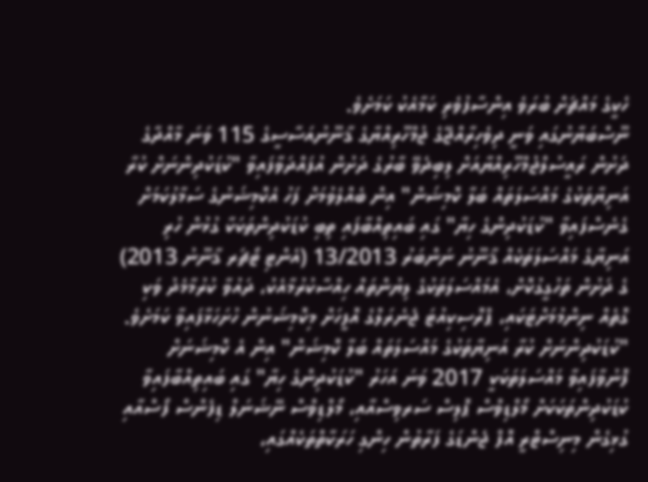ހެކީގެ މައްޗަށް ބުރަވެ އިންސާފުވެރި ކަމާއެކު ކަމަށެވެ.
ނޫސްބަޔާނުގައި ވަނީ ދިވެހިރާއްޖޭގެ ޖުމްހޫރިއްޔާގެ ޤާނޫނުއަސާސީގެ 115 ވަނަ މާއްދާގެ ދަށުން ރައީސުލްޖުމްހޫރިއްޔާއަށް ލިބިދެވޭ ބާރުގެ ދަށުން އުފައްދަވާފައިވާ "ކުޑަކުދިންނަށް ކުރާ އަނިޔާތަކުގެ މައްސަލަތައް ބަލާ ކޮމިޝަން" އިން ބެއްލެވުމަށް ފަހު އެކޮމިޝަނުގެ ސަމާލުކަމަށް ގެނެސްފައިވާ "ކުޑަކުދިންގެ ހިޔާ" ގައި ބައިތިއްބާފައި ތިބި ކުޑަކުދިންތަކަކާ ގުޅުން ހުރި އަނިޔާގެ މައްސަލަތަކެއް ޤާނޫނު ނަންބަރު 13/2013 (އެންޓި ޓޯޗަރ ޤާނޫނު 2013) ގެ ދަށުން ތަހުގީގުކޮށް، އެމައްސަލަތަކުގެ ލިޔުންތައް ހިއްސާކުރުމާއެކު، ދައުވާ ކުރުމާމެދު ވަކި ގޮތެއް ނިންމުމަށްޓަކައި، ޕްރޮސިކިއުޓަ ޖެނެރަލްގެ އޮފީހަށް މިކޮމިޝަނުން ހުށަހަޅާފައިވާ ކަމަށެވެ.
"ކުޑަކުދިންނަށް ކުރާ އަނިޔާތަކުގެ މައްސަލަތައް ބަލާ ކޮމިޝަން" އިން އެ ކޮމިޝަނަށް ފޮނުވާފައިވާ މައްސަލަތަކަކީ 2017 ވަނަ އަހަރު "ކުޑަކުދިންގެ ހިޔާ" ގައި ބައިތިއްބާފައިވާ ކުޑަކުދިންތަކަކަށް މޯލްޑިވްސް ޕޮލިސް ސަރވިސްއާއި، މޯލްޑިވްސް ނޭޝަނަލް ޑިފެންސް ފޯސްއާއި ގުޅިގެން މިނިސްޓްރީ އޮފް ޖެންޑަގެ ފަރާތުން ހިންގި ހަރަކާތްތަކެއްގައި،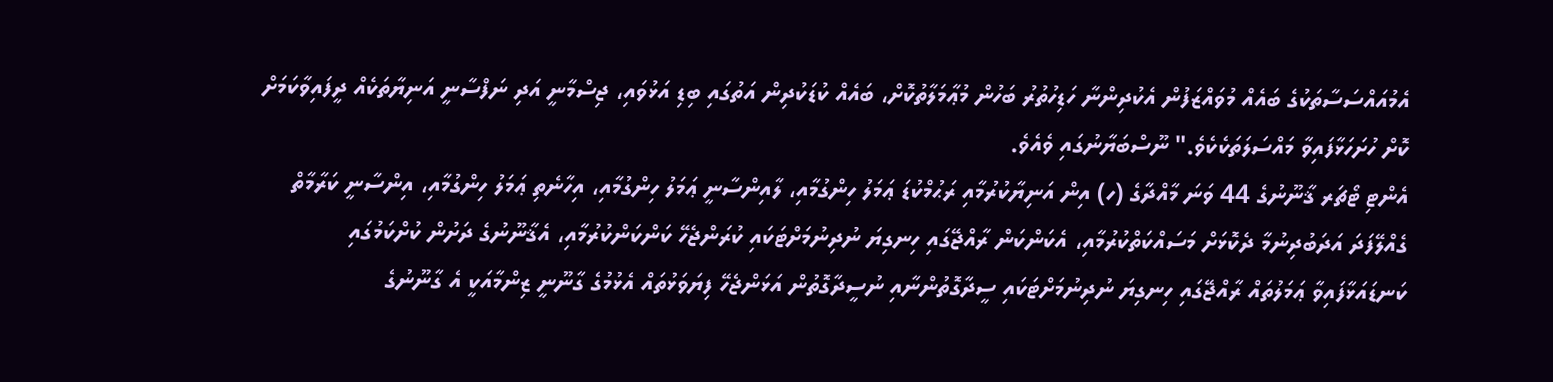އެމުއައްސަސާތަކުގެ ބައެއް މުވައްޒަފުން އެކުދިންނާ ހަޑިހުތުރު ބަހުން މުޢާމަލާތުކޮށް، ބައެއް ކުޑަކުދިން އަތުގައި ބިޑި އަޅުވައި، ޖިސްމާނީ އަދި ނަފްސާނީ އަނިޔާތަކެއް ދީފައިވާކަމަށް ކޮށް ހުށަހަޅާފައިވާ މައްސަލަތަކެކެވެ." ނޫސްބަޔާނުގައި ވެއެވެ.
އެންޓި ޓޯޗަރ ޤާނޫނުގެ 44 ވަނަ މާއްދާގެ (ހ) އިން އަނިޔާކުރުމާއި ރަޙުމްކުޑަ ޢަމަލު ހިންގުމާއި، ލާއިންސާނީ ޢަމަލު ހިންގުމާއި، އިހާނެތި ޢަމަލު ހިންގުމާއި، އިންސާނީ ކަރާމާތް ގެއްލޭފަދަ އަދަބުދިނުމާ ދެކޮޅަށް މަސައްކަތްކުރުމާއި، އެކަންކަން ރާއްޖޭގައި ހިނގިޔަ ނުދިނުމަށްޓަކައި ކުރަންޖެހޭ ކަންކަންކުރުމާއި، އެޤާނޫނުގެ ދަށުން ކުށްކަމުގައި ކަނޑައަޅާފައިވާ ޢަމަލުތައް ރާއްޖޭގައި ހިނގިޔަ ނުދިނުމަށްޓަކައި ސީދާގޮތުންނާއި ނުސީދާގޮތުން އަޅަންޖެހޭ ފިޔަވަޅުތައް އެޅުމުގެ ގާނޫނީ ޒިންމާއަކީ އެ ގާނޫނުގެ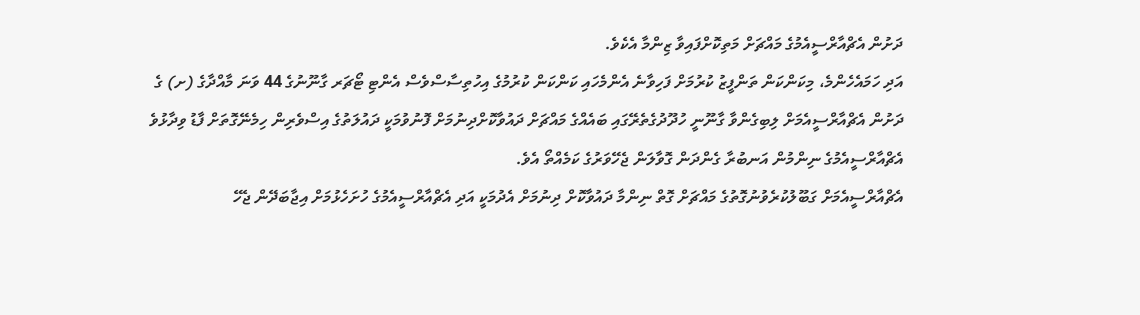ދަށުން އެޗްއާރްސީއެމުގެ މައްޗަށް މަތިކޮށްފައިވާ ޒިންމާ އެކެވެ.
އަދި ހަމައެހެންމެ، މިކަންކަން ތަންފީޒު ކުރުމަށް ފަހިވާނެ އެންމެހައި ކަންކަން ކުރުމުގެ އިހުތިސާސްވެސް އެންޓި ޓޯޗަރ ގާނޫނުގެ 44 ވަނަ މާއްދާގެ (ށ) ގެ ދަށުން އެޗްއާރްސީއެމަށް ލިބިގެންވާ ގާނޫނީ ހުދޫދުގެތެރޭގައި ބައެއްގެ މައްޗަށް ދައުވާކޮށްދިނުމަށް ފޮނުވުމަކީ ދައުލަތުގެ އިސްވެރިން ހިމެނޭގޮތަށް ފާޑު ވިދާޅުވެ އެޗްއާރްސީއެމުގެ ނިންމުން އަނބުރާ ގެންދަން ގޮވާލަން ޖެހޭވަރުގެ ކަމެއްތޯ އެވެ.
އެޗްއާރްސީއެމަށް ގަބޫލުކުރެވުނުގޮތުގެ މައްޗަށް ގޮތް ނިންމާ ދައުވާކޮށް ދިނުމަށް އެދުމަކީ އަދި އެޗްއާރްސީއެމުގެ ހުށަހެޅުމަށް އިޖާބަދޭން ޖެހޭ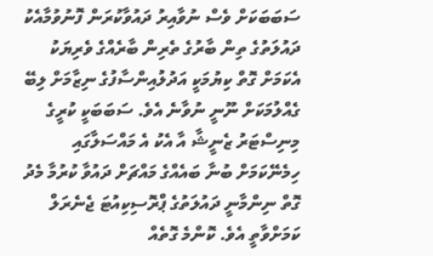ސަބަބަކަށް ވެސް ނުވާއިރު ދައުވާކުރަން ފޮނުވުމާއެކު ދައުލަތުގެ ތިން ބާރުގެ ތެރިން ބާރެއްގެ ވެރިޔަކު އެކަމަށް ގޮތް ކިޔުމަކީ އަދުލުއިންސާފުގެ ނިޒާމަށް ލިބޭ ގެއްލުމަކަށް ނޫނީ ނުވާނެ އެވެ. ސަބަބަކީ ކުރީގެ މިނިސްޓަރު ޒެނީޝާ އާ އެކު އެ މައްސަލާގައި ހިމެނޭކަމަށް ބުނާ ބައެއްގެ މައްޗަށް ދައުވާ ކުރުމާ މެދު ގޮތް ނިންމާނީ ދައުލަތުގެ ޕްރޮސިކިއުޓަ ޖެނެރަލް ކަމަށްވާތީ އެވެ. ކޮންމެ ގޮތެއް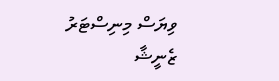ވިޔަސް މިނިސްޓަރު ޒެނީޝާ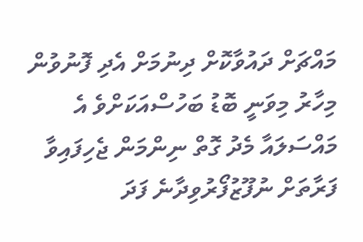މައްޗަށް ދައުވާކޮށް ދިނުމަށް އެދި ފޮނުވުން މިހާރު މިވަނީ ބޮޑު ބަހުސްއަކަށްވެ އެ މައްސަލައާ މެދު ގޮތް ނިންމަން ޖެހިފައިވާ ފަރާތަށް ނުފޫޒުފޯރުވިދާނެ ފަދަ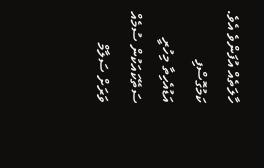ހާލަތެއް އުފަންވެ އެވެ.
ކަމުގޮސްފި
އަޑުއެހިތާ މިހުރީ
ސަތޭކައަކުން ސުމެއް
ވަރަށް ސަލާމް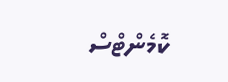ކޮމެންޓްސް